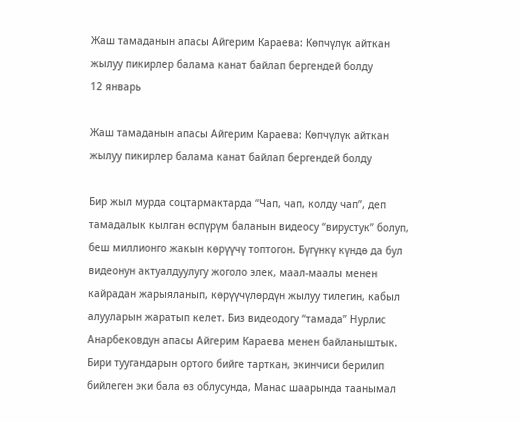Жаш тамаданын апасы Айгерим Караева: Көпчүлүк айткан жылуу пикирлер балама канат байлап бергендей болду
12 январь

Жаш тамаданын апасы Айгерим Караева: Көпчүлүк айткан жылуу пикирлер балама канат байлап бергендей болду

Бир жыл мурда соцтармактарда “Чап, чап, колду чап”, деп тамадалык кылган өспүрүм баланын видеосу “вирустук” болуп, беш миллионго жакын көрүүчү топтогон. Бүгүнкү күндө да бул видеонун актуалдуулугу жоголо элек, маал-маалы менен кайрадан жарыяланып, көрүүчүлөрдүн жылуу тилегин, кабыл алууларын жаратып келет. Биз видеодогу “тамада” Нурлис Анарбековдун апасы Айгерим Караева менен байланыштык. Бири туугандарын ортого бийге тарткан, экинчиси берилип бийлеген эки бала өз облусунда, Манас шаарында таанымал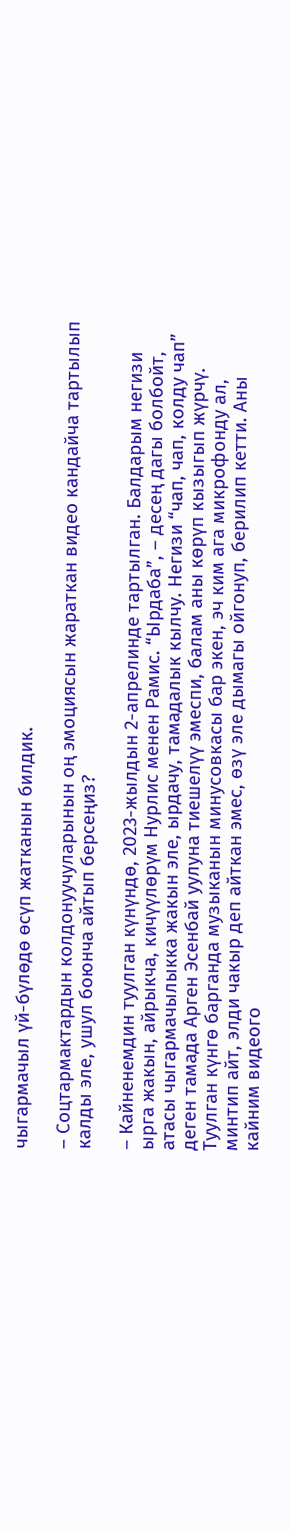чыгармачыл үй-бүлөдө өсүп жатканын билдик.

– Соцтармактардын колдонуучуларынын оң эмоциясын жараткан видео кандайча тартылып калды эле, ушул боюнча айтып берсеңиз?

– Кайненемдин туулган күнүндө, 2023-жылдын 2-апрелинде тартылган. Балдарым негизи ырга жакын, айрыкча, кичүүлөрүм Нурлис менен Рамис. “Ырдаба”, – десең дагы болбойт, атасы чыгармачылыкка жакын эле, ырдачу, тамадалык кылчу. Негизи “чап, чап, колду чап” деген тамада Арген Эсенбай уулуна тиешелүү эмеспи, балам аны көрүп кызыгып жүрчү. Туулган күнгө барганда музыканын минусовкасы бар экен, эч ким ага микрофонду ал, минтип айт, элди чакыр деп айткан эмес, өзү эле дымагы ойгонуп, берилип кетти. Аны кайним видеого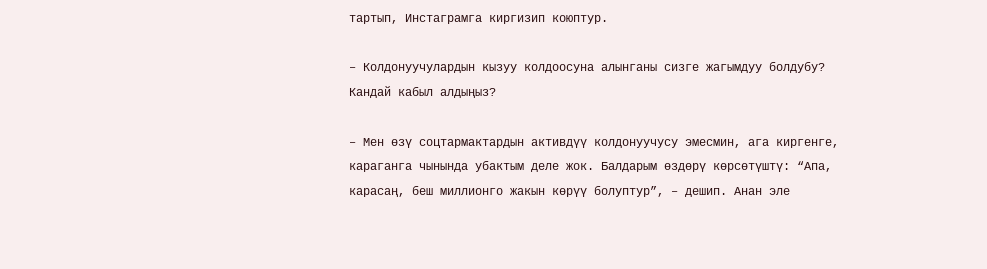тартып, Инстаграмга киргизип коюптур.

– Колдонуучулардын кызуу колдоосуна алынганы сизге жагымдуу болдубу? Кандай кабыл алдыңыз?

– Мен өзү соцтармактардын активдүү колдонуучусу эмесмин, ага киргенге, караганга чынында убактым деле жок. Балдарым өздөрү көрсөтүштү: “Апа, карасаң, беш миллионго жакын көрүү болуптур”, – дешип. Анан эле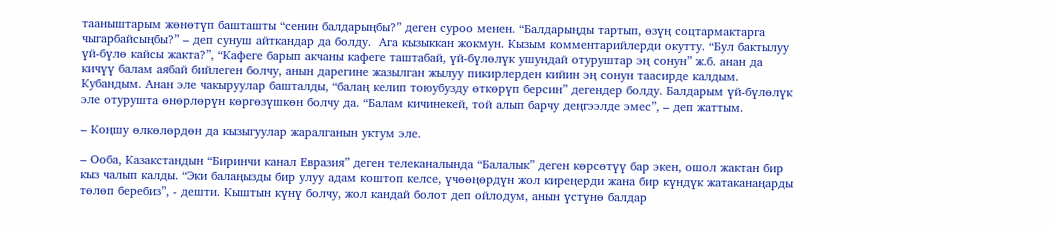тааныштарым жөнөтүп башташты “сенин балдарыңбы?” деген суроо менен. “Балдарыңды тартып, өзүң соцтармактарга чыгарбайсыңбы?” – деп сунуш айткандар да болду.  Ага кызыккан жокмун. Кызым комментарийлерди окутту. “Бул бактылуу үй-бүлө кайсы жакта?”, “Кафеге барып акчаны кафеге таштабай, үй-бүлөлүк ушундай отуруштар эң сонун” ж.б. анан да кичүү балам аябай бийлеген болчу, анын дарегине жазылган жылуу пикирлерден кийин эң сонун таасирде калдым. Кубандым. Анан эле чакыруулар башталды, “балаң келип тоюубузду өткөрүп берсин” дегендер болду. Балдарым үй-бүлөлүк эле отурушта өнөрлөрүн көргөзүшкөн болчу да. “Балам кичинекей, той алып барчу деңгээлде эмес”, – деп жаттым.

– Коңшу өлкөлөрдөн да кызыгуулар жаралганын уктум эле.

– Ооба, Казакстандын “Биринчи канал Евразия” деген телеканалында “Балалык” деген көрсөтүү бар экен, ошол жактан бир кыз чалып калды. “Эки балаңызды бир улуу адам коштоп келсе, үчөөңөрдүн жол киреңерди жана бир күндүк жатаканаңарды төлөп беребиз”, - дешти. Кыштын күнү болчу, жол кандай болот деп ойлодум, анын үстүнө балдар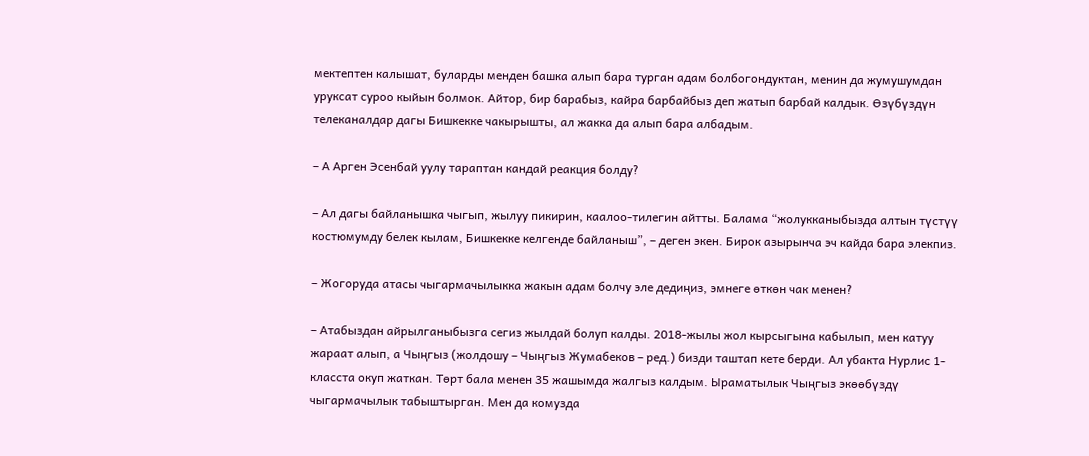мектептен калышат, буларды менден башка алып бара турган адам болбогондуктан, менин да жумушумдан уруксат суроо кыйын болмок. Айтор, бир барабыз, кайра барбайбыз деп жатып барбай калдык. Өзүбүздүн телеканалдар дагы Бишкекке чакырышты, ал жакка да алып бара албадым.

– А Арген Эсенбай уулу тараптан кандай реакция болду?

– Ал дагы байланышка чыгып, жылуу пикирин, каалоо-тилегин айтты. Балама “жолукканыбызда алтын түстүү костюмумду белек кылам, Бишкекке келгенде байланыш”, – деген экен. Бирок азырынча эч кайда бара элекпиз.

– Жогоруда атасы чыгармачылыкка жакын адам болчу эле дедиңиз, эмнеге өткөн чак менен?

– Атабыздан айрылганыбызга сегиз жылдай болуп калды. 2018-жылы жол кырсыгына кабылып, мен катуу жараат алып, а Чыңгыз (жолдошу – Чыңгыз Жумабеков – ред.) бизди таштап кете берди. Ал убакта Нурлис 1-класста окуп жаткан. Төрт бала менен 35 жашымда жалгыз калдым. Ыраматылык Чыңгыз экөөбүздү чыгармачылык табыштырган. Мен да комузда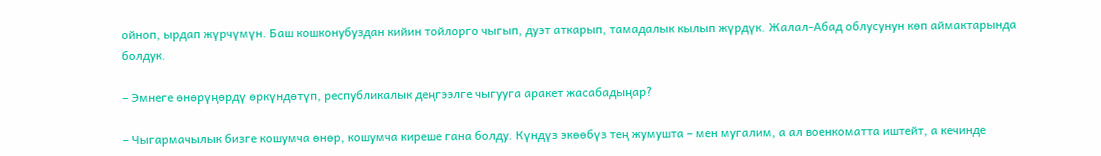ойноп, ырдап жүрчүмүн. Баш кошконубуздан кийин тойлорго чыгып, дуэт аткарып, тамадалык кылып жүрдүк. Жалал-Абад облусунун көп аймактарында болдук.

– Эмнеге өнөрүңөрдү өркүндөтүп, республикалык деңгээлге чыгууга аракет жасабадыңар?

– Чыгармачылык бизге кошумча өнөр, кошумча киреше гана болду. Күндүз экөөбүз тең жумушта – мен мугалим, а ал военкоматта иштейт, а кечинде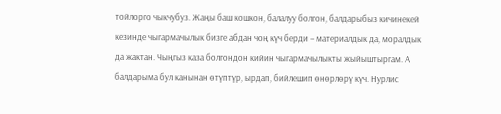тойлорго чыкчубуз. Жаңы баш кошкон, балалуу болгон, балдарыбыз кичинекей кезинде чыгармачылык бизге абдан чоң күч берди – материалдык да, моралдык да жактан. Чыңгыз каза болгондон кийин чыгармачылыкты жыйыштыргам. А балдарыма бул канынан өтүптүр, ырдап, бийлешип өнөрлөрү күч. Нурлис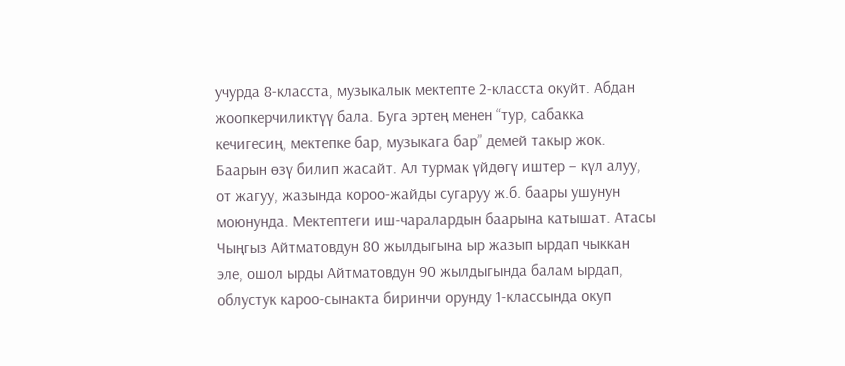учурда 8-класста, музыкалык мектепте 2-класста окуйт. Абдан жоопкерчиликтүү бала. Буга эртең менен “тур, сабакка кечигесиң, мектепке бар, музыкага бар” демей такыр жок. Баарын өзү билип жасайт. Ал турмак үйдөгү иштер – күл алуу, от жагуу, жазында короо-жайды сугаруу ж.б. баары ушунун моюнунда. Мектептеги иш-чаралардын баарына катышат. Атасы Чыңгыз Айтматовдун 80 жылдыгына ыр жазып ырдап чыккан эле, ошол ырды Айтматовдун 90 жылдыгында балам ырдап, облустук кароо-сынакта биринчи орунду 1-классында окуп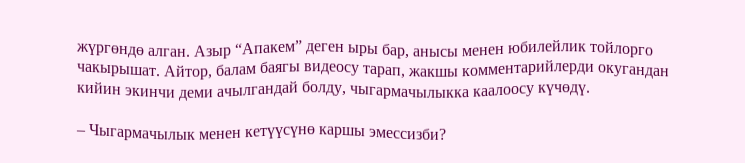жүргөндө алган. Азыр “Апакем” деген ыры бар, анысы менен юбилейлик тойлорго чакырышат. Айтор, балам баягы видеосу тарап, жакшы комментарийлерди окугандан кийин экинчи деми ачылгандай болду, чыгармачылыкка каалоосу күчөдү.

– Чыгармачылык менен кетүүсүнө каршы эмессизби?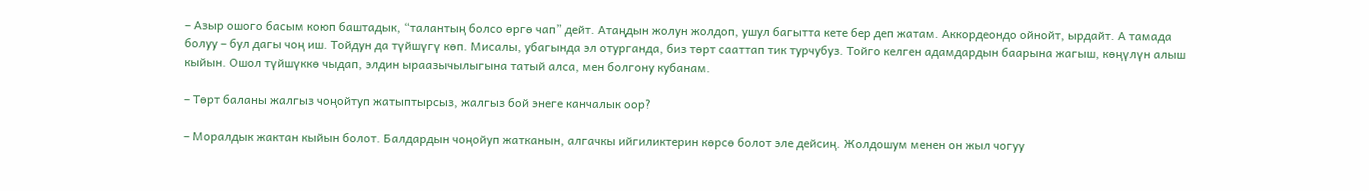– Азыр ошого басым коюп баштадык, “талантың болсо өргө чап” дейт. Атаңдын жолун жолдоп, ушул багытта кете бер деп жатам. Аккордеондо ойнойт, ырдайт. А тамада болуу – бул дагы чоң иш. Тойдун да түйшүгү көп. Мисалы, убагында эл отурганда, биз төрт сааттап тик турчубуз. Тойго келген адамдардын баарына жагыш, көңүлүн алыш кыйын. Ошол түйшүккө чыдап, элдин ыраазычылыгына татый алса, мен болгону кубанам.

– Төрт баланы жалгыз чоңойтуп жатыптырсыз, жалгыз бой энеге канчалык оор?

– Моралдык жактан кыйын болот. Балдардын чоңойуп жатканын, алгачкы ийгиликтерин көрсө болот эле дейсиң. Жолдошум менен он жыл чогуу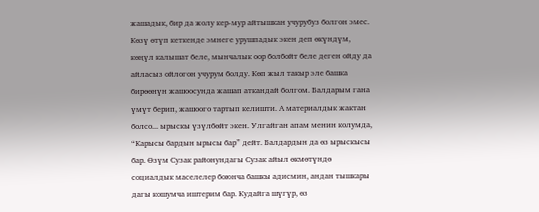жашадык, бир да жолу кер-мур айтышкан учурубуз болгон эмес. Көзү өтүп кеткенде эмнеге урушпадык экен деп өкүндүм, көңүл калышат беле, мынчалык оор болбойт беле деген ойду да айласыз ойлогон учурум болду. Көп жыл такыр эле башка бирөөнүн жашоосунда жашап аткандай болгом. Балдарым гана үмүт берип, жашоого тартып келишти. А материалдык жактан болсо... ырыскы үзүлбөйт экен. Улгайган апам менин колумда, “Карысы бардын ырысы бар” дейт. Балдардын да өз ырыскысы бар. Өзүм Сузак районундагы Сузак айыл өкмөтүндө социалдык маселелер боюнча башкы адисмин, андан тышкары дагы кошумча иштерим бар. Кудайга шүгүр, өз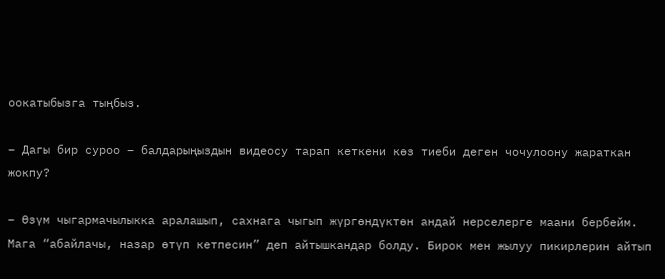оокатыбызга тыңбыз.

– Дагы бир суроо – балдарыңыздын видеосу тарап кеткени көз тиеби деген чочулоону жараткан жокпу?

– Өзүм чыгармачылыкка аралашып, сахнага чыгып жүргөндүктөн андай нерселерге маани бербейм. Мага “абайлачы, назар өтүп кетпесин” деп айтышкандар болду. Бирок мен жылуу пикирлерин айтып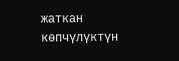жаткан көпчүлүктүн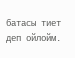батасы тиет деп ойлойм.